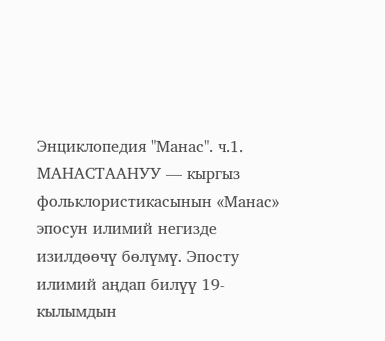Энциклопедия "Манас". ч.1.
МАНАСТААНУУ — кыргыз фольклористикасынын «Манас» эпосун илимий негизде изилдөөчү бөлүмү. Эпосту илимий аңдап билүү 19-кылымдын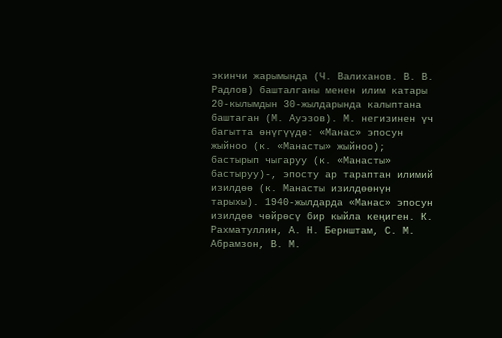экинчи жарымында (Ч. Валиханов. В. В. Радлов) башталганы менен илим катары 20-кылымдын 30-жылдарында калыптана баштаган (М. Ауэзов). М. негизинен үч багытта өнүгүүдө: «Манас» эпосун жыйноо (к. «Манасты» жыйноо); бастырып чыгаруу (к. «Манасты» бастыруу)-, эпосту ар тараптан илимий изилдөө (к. Манасты изилдөөнүн тарыхы). 1940-жылдарда «Манас» эпосун изилдөө чөйрөсү бир кыйла кеңиген. К. Рахматуллин, А. Н. Бернштам, С. М. Абрамзон, В. М.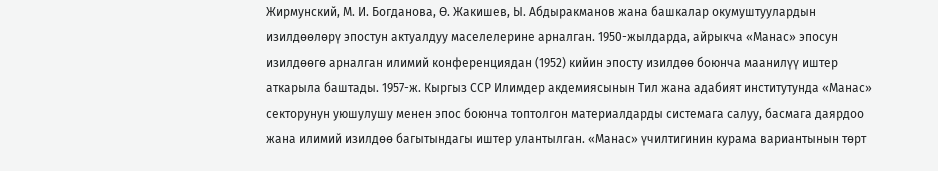Жирмунский, М. И. Богданова, Ө. Жакишев, Ы. Абдыракманов жана башкалар окумуштуулардын изилдөөлөрү эпостун актуалдуу маселелерине арналган. 1950-жылдарда, айрыкча «Манас» эпосун изилдөөгө арналган илимий конференциядан (1952) кийин эпосту изилдөө боюнча маанилүү иштер аткарыла баштады. 1957-ж. Кыргыз ССР Илимдер акдемиясынын Тил жана адабият институтунда «Манас» секторунун уюшулушу менен эпос боюнча топтолгон материалдарды системага салуу, басмага даярдоо жана илимий изилдөө багытындагы иштер улантылган. «Манас» үчилтигинин курама вариантынын төрт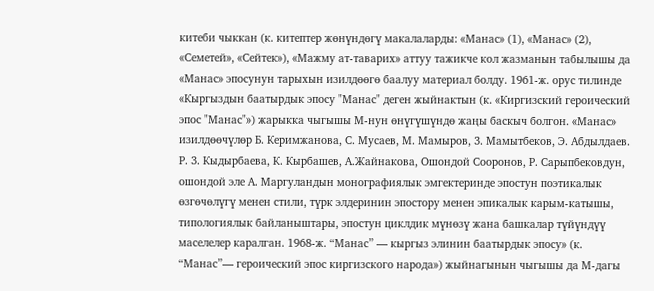китеби чыккан (к. китептер жөнүндөгү макалаларды: «Манас» (1), «Манас» (2), «Семетей», «Сейтек»), «Мажму ат-таварих» аттуу тажикче кол жазманын табылышы да «Манас» эпосунун тарыхын изилдөөгө баалуу материал болду. 1961-ж. орус тилинде «Кыргыздын баатырдык эпосу "Манас" деген жыйнактын (к. «Киргизский героический эпос "Манас"») жарыкка чыгышы М-нун өнүгүшүндө жаңы баскыч болгон. «Манас» изилдөөчүлөр Б. Керимжанова, С. Мусаев, М. Мамыров, 3. Мамытбеков, Э. Абдылдаев. Р. 3. Кыдырбаева, К. Кырбашев, А.Жайнакова, Ошондой Сооронов, Р. Сарыпбековдун, ошондой эле А. Маргуландын монографиялык эмгектеринде эпостун поэтикалык өзгөчөлүгү менен стили, түрк элдеринин эпостору менен эпикалык карым-катышы, типологиялык байланыштары, эпостун циклдик мүнөзү жана башкалар түйүндүү маселелер каралган. 1968-ж. “Манас” — кыргыз элинин баатырдык эпосу» (к. “Манас”— героический эпос киргизского народа») жыйнагынын чыгышы да М-дагы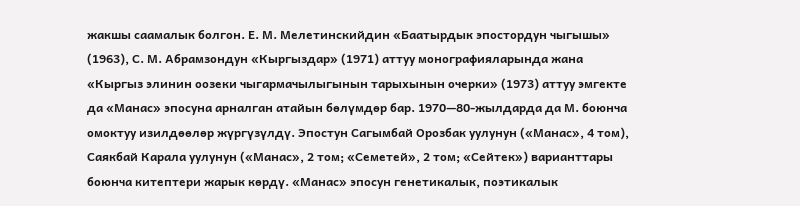жакшы саамалык болгон. Е. М. Мелетинскийдин «Баатырдык эпостордун чыгышы» (1963), С. М. Абрамзондун «Кыргыздар» (1971) аттуу монографияларында жана «Кыргыз элинин оозеки чыгармачылыгынын тарыхынын очерки» (1973) аттуу эмгекте да «Манас» эпосуна арналган атайын бөлүмдөр бар. 1970—80-жылдарда да М. боюнча омоктуу изилдөөлөр жүргүзүлдү. Эпостун Сагымбай Орозбак уулунун («Манас», 4 том), Саякбай Карала уулунун («Манас», 2 том; «Семетей», 2 том; «Сейтек») варианттары боюнча китептери жарык көрдү. «Манас» эпосун генетикалык, поэтикалык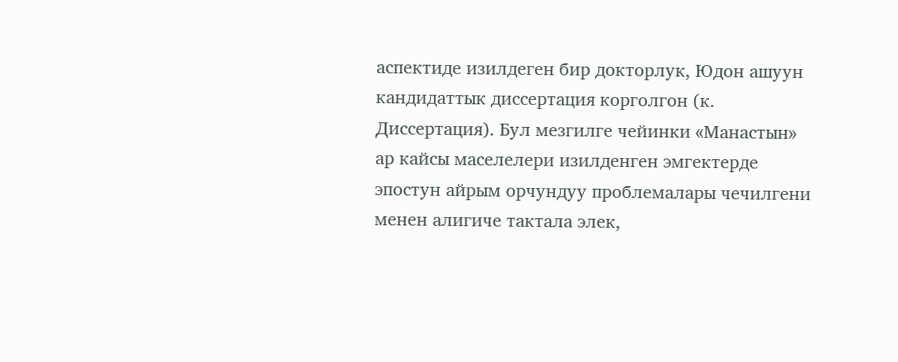аспектиде изилдеген бир докторлук, Юдон ашуун кандидаттык диссертация корголгон (к. Диссертация). Бул мезгилге чейинки «Манастын» ар кайсы маселелери изилденген эмгектерде эпостун айрым орчундуу проблемалары чечилгени менен алигиче тактала элек,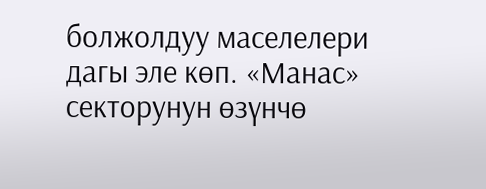болжолдуу маселелери дагы эле көп. «Манас» секторунун өзүнчө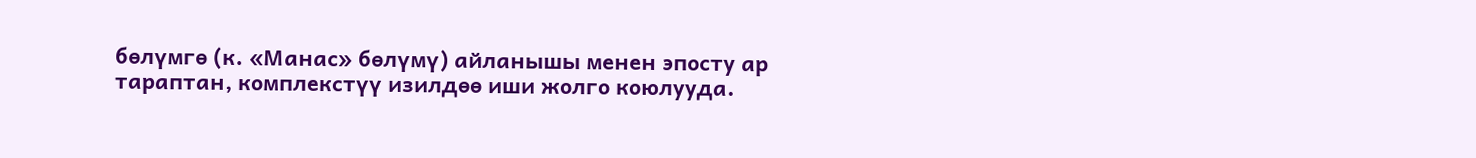бөлүмгө (к. «Манас» бөлүмү) айланышы менен эпосту ар тараптан, комплекстүү изилдөө иши жолго коюлууда.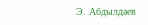Э. Абдылдаев